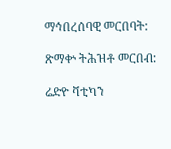ማኅበረሰባዊ መርበባት:

ጽማቍ ትሕዝቶ መርበብ:

ሬድዮ ቫቲካን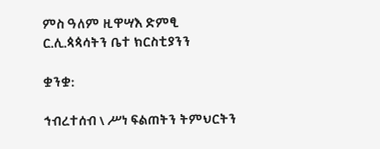ምስ ዓለም ዚዋሣእ ድምፂ ር.ሊ.ጳጳሳትን ቤተ ክርስቲያንን

ቋንቋ:

ኅብረተሰብ \ ሥነ ፍልጠትን ትምህርትን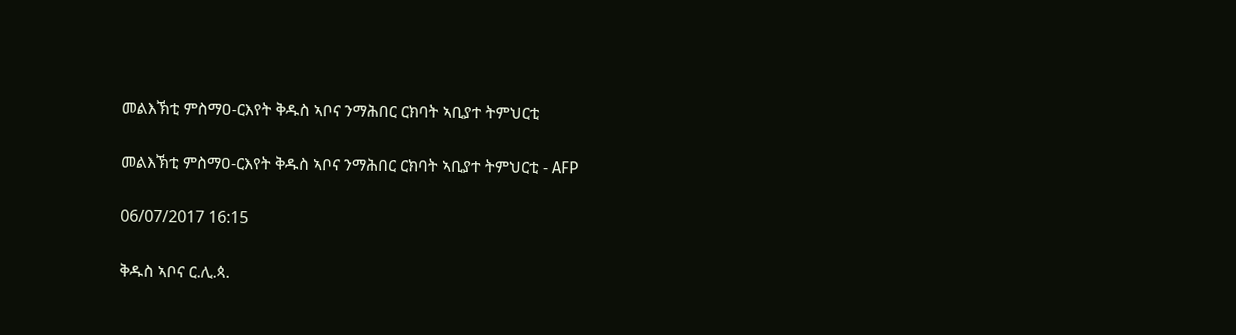መልእኽቲ ምስማዐ-ርእየት ቅዱስ ኣቦና ንማሕበር ርክባት ኣቢያተ ትምህርቲ

መልእኽቲ ምስማዐ-ርእየት ቅዱስ ኣቦና ንማሕበር ርክባት ኣቢያተ ትምህርቲ - AFP

06/07/2017 16:15

ቅዱስ ኣቦና ር.ሊ.ጳ.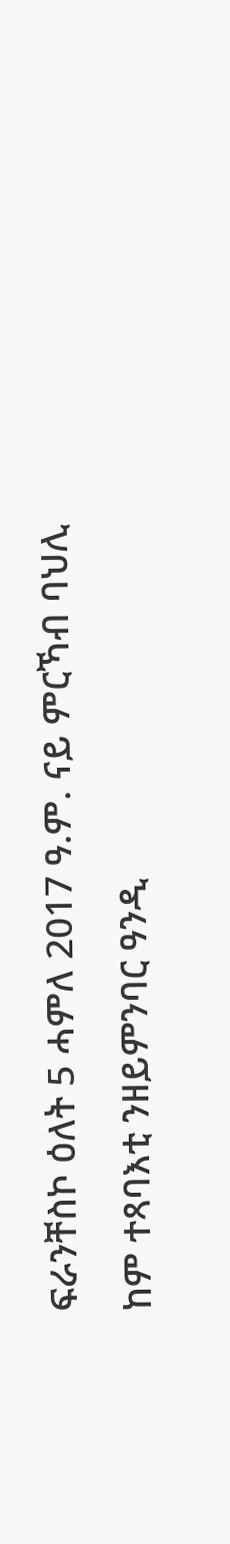ፍራንቸስኮ ዕለት 5 ሓምለ 2017 ዓ.ም. ናይ ምርኻብ ባህሊ ከም ተጻባእቲ ንዘይምንባር ዓንዲ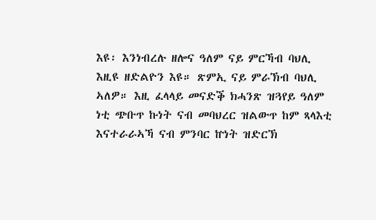እዩ፡ እንነብረሉ ዘሎና ዓለም ናይ ምርኻብ ባህሊ እዚዩ ዘድልዮን እዩ። ጽምኢ ናይ ምራኽብ ባህሊ ኣለዎ። እዚ ፈላላይ መናድቕ ክሓንጽ ዝጓየይ ዓለም ነቲ ጭቡጥ ኩነት ናብ መባህረር ዝልውጥ ከም ጻላእቲ እናተራራኣኻ ናብ ምንባር ኵነት ዝድርኽ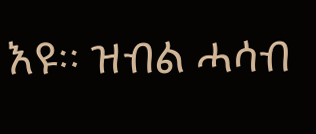እዩ። ዝብል ሓሳብ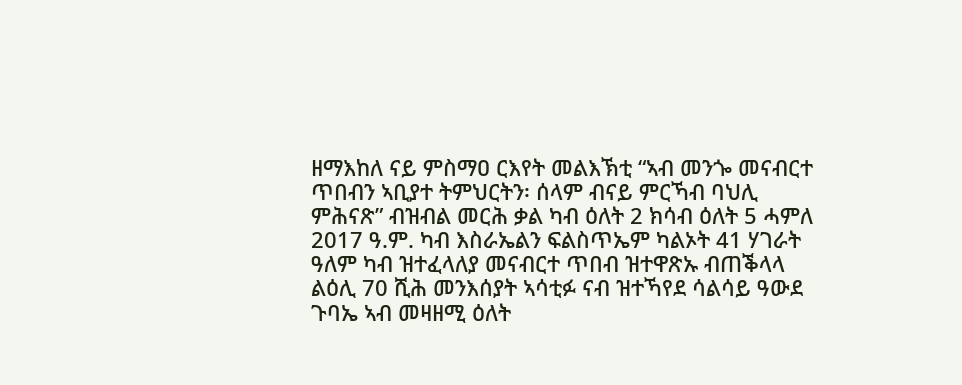ዘማእከለ ናይ ምስማዐ ርእየት መልእኽቲ “ኣብ መንጐ መናብርተ ጥበብን ኣቢያተ ትምህርትን፡ ሰላም ብናይ ምርኻብ ባህሊ ምሕናጽ” ብዝብል መርሕ ቃል ካብ ዕለት 2 ክሳብ ዕለት 5 ሓምለ 2017 ዓ.ም. ካብ እስራኤልን ፍልስጥኤም ካልኦት 41 ሃገራት ዓለም ካብ ዝተፈላለያ መናብርተ ጥበብ ዝተዋጽኡ ብጠቕላላ ልዕሊ 70 ሺሕ መንእሰያት ኣሳቲፉ ናብ ዝተኻየደ ሳልሳይ ዓውደ ጉባኤ ኣብ መዛዘሚ ዕለት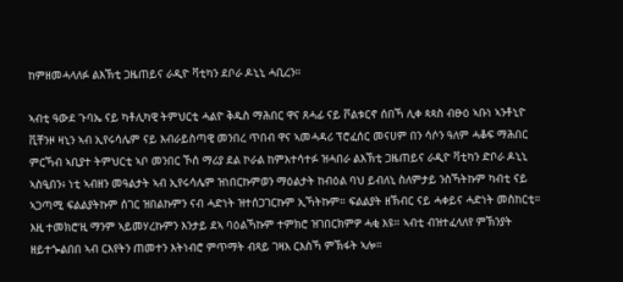ከምዘመሓላለፉ ልእኽቲ ጋዜጠይና ራዲዮ ቫቲካን ደቦራ ዶኒኒ ሓቢረን።

ኣብቲ ዓውደ ጉባኤ ናይ ካቶሊካዊ ትምህርቲ ሓልዮ ቅዱስ ማሕበር ዋና ጸሓፊ ናይ ቮልቱርኖ ሰበኻ ሊቀ ጳጳስ ብፁዕ ኣቡነ ኣንቶኒዮ ቪቸንዞ ዛኒን ኣብ ኢየሩሳሌም ናይ እብራይስጣዊ መንበረ ጥበብ ዋና ኣመሓዳሪ ፕሮፈሰር መናሀም በን ሳሶን ዓለም ሓቆፍ ማሕበር ምርኻብ ኣቢያተ ትምህርቲ ኣቦ መንበር ኾሰ ማሪያ ደል ኮራል ከምእተሳተፉ ዝሓበራ ልእኽቲ ጋዜጠይና ራዲዮ ቫቲካን ድቦራ ዶኒኒ ኣስዒበን፥ ነቲ ኣብዘን መዓልታት ኣብ ኢየሩሳሌም ዝነበርኩምወን ማዕልታት ከብዕል ባህ ይብለኒ ስለምታይ ንስኻትኩም ካብቲ ናይ ኣጋጣሚ ፍልልያትኩም ሰገር ዝበልኩምን ናብ ሓድነት ዝተሰጋገርኩም ኢኻትኩም። ፍልልያት ዘኽብር ናይ ሓቀይና ሓድነት መስከርቲ። እዚ ተመክሮ’ዚ ማንም ኣይመሃረኩምን እንታይ ደኣ ባዕልኻኩም ተምክሮ ዝገበርክምዎ ሓቂ እዩ። ኣብቲ ብዝተፈላለየ ምኽንያት ዘይተጐልበበ ኣብ ርእየትን ጠመተን እትነብሮ ምጥማት ብጻይ ገዛእ ርእስኻ ምኽፋት ኣሎ።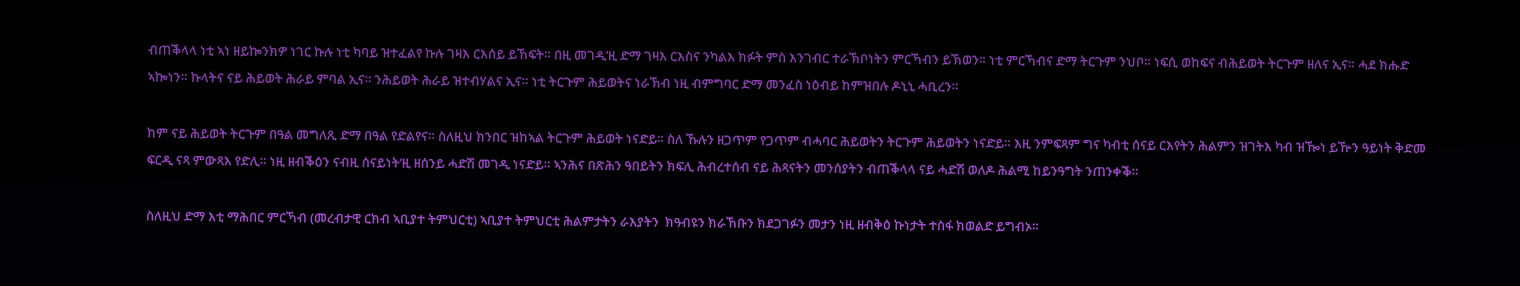ብጠቕላላ ነቲ ኣነ ዘይኰንክዎ ነገር ኩሉ ነቲ ካባይ ዝተፈልየ ኩሉ ገዛእ ርእሰይ ይኸፍት። በዚ መገዲ’ዚ ድማ ገዛእ ርእስና ንካልእ ክፉት ምስ እንገብር ተራኽቦነትን ምርኻብን ይኽወን። ነቲ ምርኻብና ድማ ትርጉም ንህቦ። ነፍሲ ወከፍና ብሕይወት ትርጉም ዘለና ኢና። ሓደ ክሑድ ኣኰነን። ኩላትና ናይ ሕይወት ሕራይ ምባል ኢና። ንሕይወት ሕራይ ዝተብሃልና ኢና። ነቲ ትርጉም ሕይወትና ነራኽብ ነዚ ብምግባር ድማ መንፈስ ነዕብይ ከምዝበሉ ዶኒኒ ሓቢረን።

ከም ናይ ሕይወት ትርጉም በዓል መግለጺ ድማ በዓል የድልየና። ስለዚህ ክንበር ዝከኣል ትርጉም ሕይወት ነናድይ። ስለ ኹሉን ዘጋጥም የጋጥም ብሓባር ሕይወትን ትርጉም ሕይወትን ነናድይ። እዚ ንምፍጻም ግና ካብቲ ሰናይ ርእየትን ሕልምን ዝገትእ ካብ ዝዀነ ይዅን ዓይነት ቅድመ ፍርዲ ናጻ ምውጻእ የድሊ። ነዚ ዘብቕዕን ናብዚ ሰናይነት’ዚ ዘሰንይ ሓድሽ መገዲ ነናድይ። ኣንሕና በጽሕን ዓበይትን ክፍሊ ሕብረተሰብ ናይ ሕጻናትን መንሰያትን ብጠቕላላ ናይ ሓድሽ ወለዶ ሕልሚ ከይንዓግት ንጠንቀቕ።

ስለዚህ ድማ እቲ ማሕበር ምርኻብ (መረብታዊ ርክብ ኣቢያተ ትምህርቲ) ኣቢያተ ትምህርቲ ሕልምታትን ራእያትን  ክዓብዩን ክራኸቡን ክደጋገፉን መታን ነዚ ዘብቅዕ ኩነታት ተስፋ ክወልድ ይግብኦ።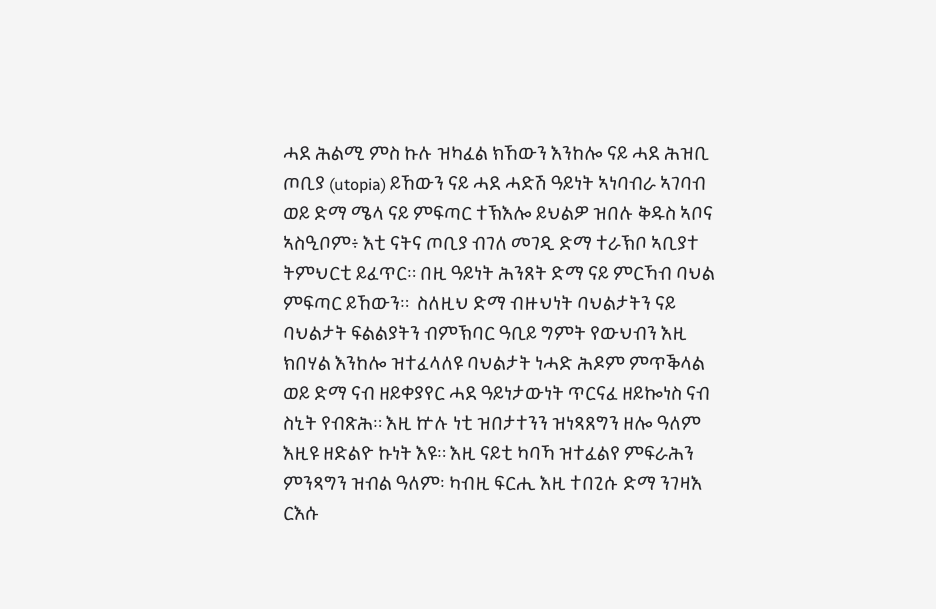ሓደ ሕልሚ ምስ ኩሉ ዝካፈል ክኸውን እንከሎ ናይ ሓደ ሕዝቢ ጦቢያ (utopia) ይኸውን ናይ ሓደ ሓድሽ ዓይነት ኣነባብራ ኣገባብ ወይ ድማ ሜላ ናይ ምፍጣር ተኽእሎ ይህልዎ ዝበሉ ቅዱስ ኣቦና ኣስዒቦም፥ እቲ ናትና ጦቢያ ብገለ መገዲ ድማ ተራኽቦ ኣቢያተ ትምህርቲ ይፈጥር። በዚ ዓይነት ሕንጸት ድማ ናይ ምርኻብ ባህል ምፍጣር ይኸውን።  ስለዚህ ድማ ብዙህነት ባህልታትን ናይ ባህልታት ፍልልያትን ብምኽባር ዓቢይ ግምት የውህብን እዚ ክበሃል እንከሎ ዝተፈላለዩ ባህልታት ነሓድ ሕዶም ምጥቕላል ወይ ድማ ናብ ዘይቀያየር ሓደ ዓይነታውነት ጥርናፈ ዘይኰነስ ናብ ስኒት የብጽሕ። እዚ ኵሉ ነቲ ዝበታተንን ዝነጻጸግን ዘሎ ዓለም እዚዩ ዘድልዮ ኩነት እዩ። እዚ ናይቲ ካባኻ ዝተፈልየ ምፍራሕን ምንጻግን ዝብል ዓለም፡ ካብዚ ፍርሒ እዚ ተበጊሱ ድማ ንገዛእ ርእሱ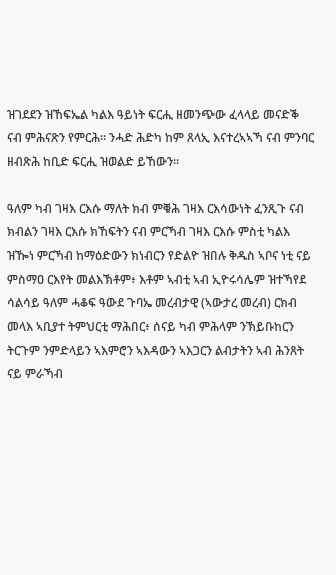ዝገደደን ዝኸፍኤል ካልእ ዓይነት ፍርሒ ዘመንጭው ፈላላይ መናድቕ ናብ ምሕናጽን የምርሕ። ንሓድ ሕድካ ከም ጸላኢ እናተረኣኣኻ ናብ ምንባር ዘብጽሕ ከቢድ ፍርሒ ዝወልድ ይኸውን።

ዓለም ካብ ገዛእ ርእሱ ማለት ክብ ምቑሕ ገዛእ ርእሳውነት ፈንጺጉ ናብ ክብልን ገዛእ ርእሱ ክኸፍትን ናብ ምርኻብ ገዛእ ርእሱ ምስቲ ካልእ ዝዀነ ምርኻብ ከማዕድውን ክነብርን የድልዮ ዝበሉ ቅዱስ ኣቦና ነቲ ናይ ምስማዐ ርእየት መልእኽቶም፥ እቶም ኣብቲ ኣብ ኢዮሩሳሌም ዝተኻየደ ሳልሳይ ዓለም ሓቆፍ ዓውደ ጉባኤ መረብታዊ (ኣውታረ መረብ) ርክብ መላእ ኣቢያተ ትምህርቲ ማሕበር፥ ሰናይ ካብ ምሕላም ንኽይቡከርን ትርጉም ንምድላይን ኣእምሮን ኣእዳውን ኣእጋርን ልብታትን ኣብ ሕንጸት ናይ ምራኻብ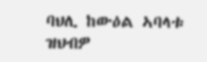ባህሊ ከውዕል ኣባላቱ ዝህብዎ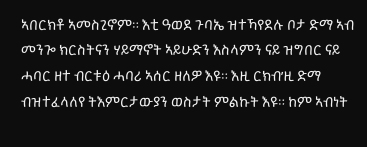ኣበርክቶ ኣመስጊኖም። እቲ ዓወደ ጉባኤ ዝተኻየደሉ ቦታ ድማ ኣብ መንጐ ክርስትናን ሃይማኖት ኣይሁድን እስላምን ናይ ዝግበር ናይ ሓባር ዘተ ብርቱዕ ሓባሪ ኣሰር ዘለዎ እዩ። እዚ ርክብ’ዚ ድማ ብዝተፈላለየ ትእምርታውያን ወስታት ምልኩት እዩ። ከም ኣብነት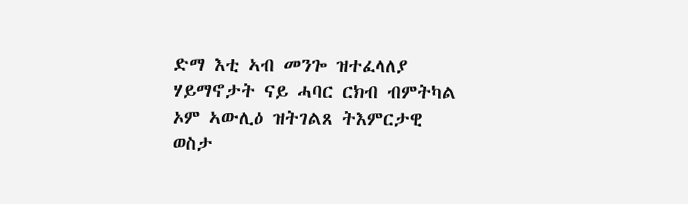ድማ እቲ ኣብ መንጐ ዝተፈላለያ ሃይማኖታት ናይ ሓባር ርክብ ብምትካል ኦም ኣውሊዕ ዝትገልጸ ትእምርታዊ ወስታ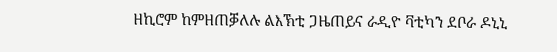ዘኪሮም ከምዘጠቓለሉ ልእኽቲ ጋዜጠይና ራዲዮ ቫቲካን ደቦራ ዶኒኒ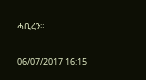ሓቢረን።

06/07/2017 16:15